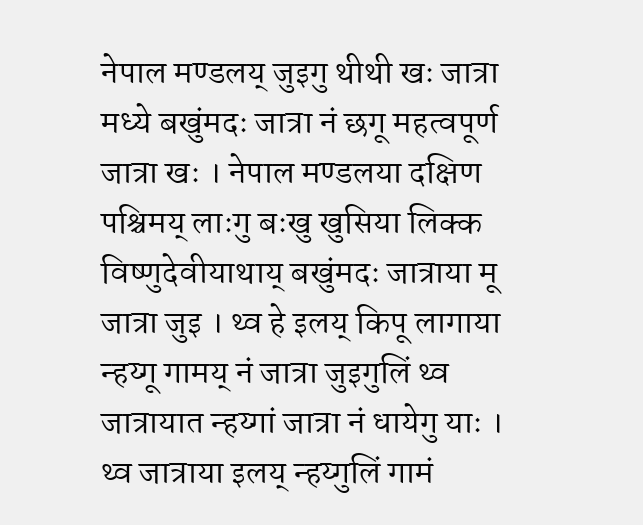नेपाल मण्डलय् जुइगु थीथी खः जात्रा मध्ये बखुंमदः जात्रा नं छगू महत्वपूर्ण जात्रा खः । नेपाल मण्डलया दक्षिण पश्चिमय् लाःगु बःखु खुसिया लिक्क विष्णुदेवीयाथाय् बखुंमदः जात्राया मू जात्रा जुइ । थ्व हे इलय् किपू लागाया न्हय्गू गामय् नं जात्रा जुइगुलिं थ्व जात्रायात न्हय्गां जात्रा नं धायेगु याः । थ्व जात्राया इलय् न्हय्गुलिं गामं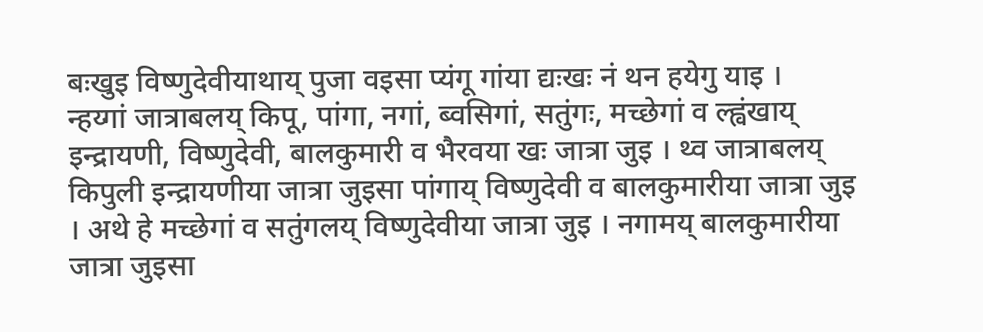बःखुइ विष्णुदेवीयाथाय् पुजा वइसा प्यंगू गांया द्यःखः नं थन हयेगु याइ ।
न्हय्गां जात्राबलय् किपू, पांगा, नगां, ब्वसिगां, सतुंगः, मच्छेगां व ल्ह्वंखाय् इन्द्रायणी, विष्णुदेवी, बालकुमारी व भैरवया खः जात्रा जुइ । थ्व जात्राबलय् किपुली इन्द्रायणीया जात्रा जुइसा पांगाय् विष्णुदेवी व बालकुमारीया जात्रा जुइ । अथे हे मच्छेगां व सतुंगलय् विष्णुदेवीया जात्रा जुइ । नगामय् बालकुमारीया जात्रा जुइसा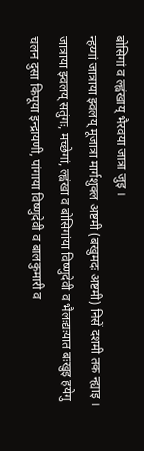बोसिगां व ल्ह्वंखाय् भैरवया जात्रा जुइ ।
न्हय्गां जात्राया झ्वलय् मूजात्रा मार्गशुक्ल अष्टमी (बखुमदः अष्टमी) निसें दशमी तक न्ह्याइ । जात्राया झ्वलय् सतुंगः, मच्छेगां, ल्ह्वंखा व बोसिगांया विष्णुदेवी व भैलःद्यःयात बःखुइ हयेगु चलन दुसा किपूया इन्द्रायणी, पांगाया विष्णुदेवी व बालकुमारी व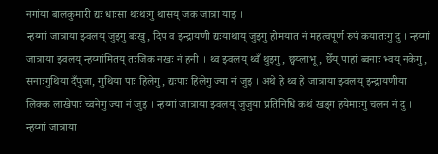नगांया बालकुमारी द्यः धाःसा थःथःगु थासय् जक जात्रा याइ ।
न्हय्गां जात्राया झ्वलय् जुइगु बःखु, दिप व इन्द्रायणी द्यःयाथाय् जुइगु होमयात नं महत्वपूर्ण रुपं कयातःगु दु । न्हय्गां जात्राया झ्वलय् न्हय्गांमितय् तःजिक नखः नं हनी । थ्व झ्वलय् थ्वँ थुइगु, छ्वय्लाभू, छेँय् पाहां ब्वनाः भ्वय् नकेगु, सनाःगुथिया दँपुजा, गुथिया पाः हिलेगु, द्यःपाः हिलेगु ज्या नं जुइ । अथे हे थ्व हे जात्राया झ्वलय् इन्द्रायणीया लिक्क लाखेपाः च्वनेगु ज्या नं जुइ । न्हय्गां जात्राया झ्वलय् जुजुया प्रतिनिधि कथं खड्ग हयेमाःगु चलन नं दु ।
न्हय्गां जात्राया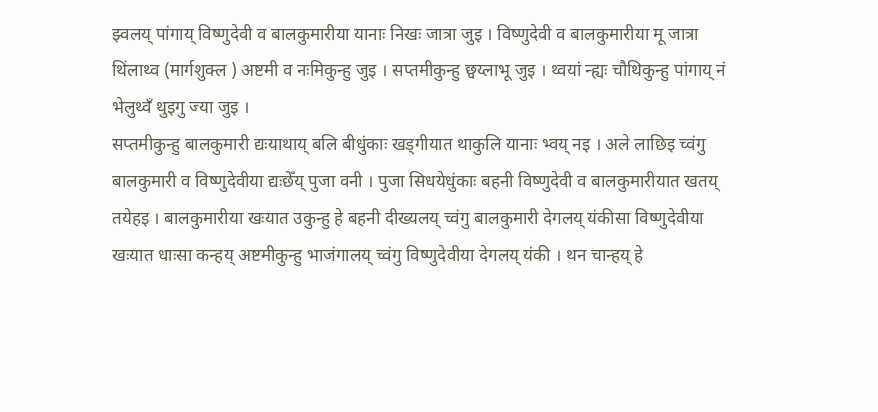झ्वलय् पांगाय् विष्णुदेवी व बालकुमारीया यानाः निखः जात्रा जुइ । विष्णुदेवी व बालकुमारीया मू जात्रा थिंलाथ्व (मार्गशुक्ल ) अष्टमी व नःमिकुन्हु जुइ । सप्तमीकुन्हु छ्वय्लाभू जुइ । थ्वयां न्ह्यः चौथिकुन्हु पांगाय् नं भेलुथ्वँ थुइगु ज्या जुइ ।
सप्तमीकुन्हु बालकुमारी द्यःयाथाय् बलि बीधुंकाः खड्गीयात थाकुलि यानाः भ्वय् नइ । अले लाछिइ च्वंगु बालकुमारी व विष्णुदेवीया द्यःछेँय् पुजा वनी । पुजा सिधयेधुंकाः बहनी विष्णुदेवी व बालकुमारीयात खतय् तयेहइ । बालकुमारीया खःयात उकुन्हु हे बहनी दीख्यलय् च्वंगु बालकुमारी देगलय् यंकीसा विष्णुदेवीया खःयात धाःसा कन्हय् अष्टमीकुन्हु भाजंगालय् च्वंगु विष्णुदेवीया देगलय् यंकी । थन चान्हय् हे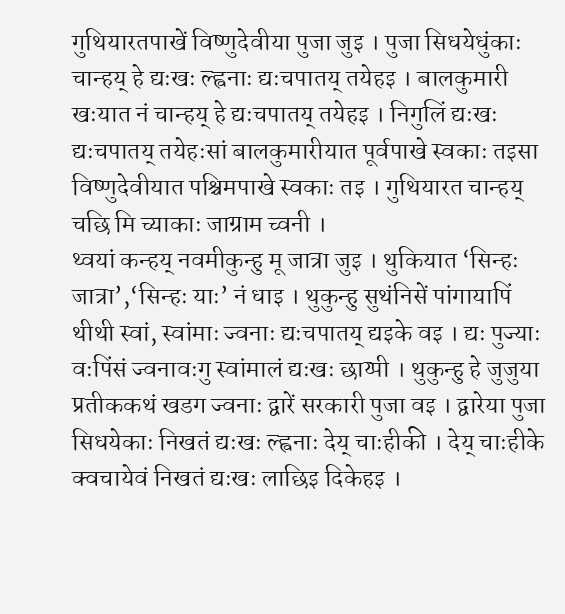गुथियारतपाखें विष्णुदेवीया पुजा जुइ । पुजा सिधयेधुंकाः चान्हय् हे द्यःखः ल्ह्वनाः द्यःचपातय् तयेहइ । बालकुमारी खःयात नं चान्हय् हे द्यःचपातय् तयेहइ । निगुलिं द्यःखः द्यःचपातय् तयेहःसां बालकुमारीयात पूर्वपाखे स्वकाः तइसा विष्णुदेवीयात पश्चिमपाखे स्वकाः तइ । गुथियारत चान्हय् चछि मि च्याकाः जाग्राम च्वनी ।
थ्वयां कन्हय् नवमीकुन्हु मू जात्रा जुइ । थुकियात ‘सिन्हः जात्रा’,‘सिन्हः याः’ नं धाइ । थुकुन्हु सुथंनिसें पांगायापिं थीथी स्वां, स्वांमाः ज्वनाः द्यःचपातय् द्यइके वइ । द्यः पुज्याः वःपिंसं ज्वनावःगु स्वांमालं द्यःखः छाय्पी । थुकुन्हु हे जुजुया प्रतीककथं खडग ज्वनाः द्वारें सरकारी पुजा वइ । द्वारेया पुजा सिधयेकाः निखतं द्यःखः ल्ह्वनाः देय् चाःहीकी । देय् चाःहीके क्वचायेवं निखतं द्यःखः लाछिइ दिकेहइ ।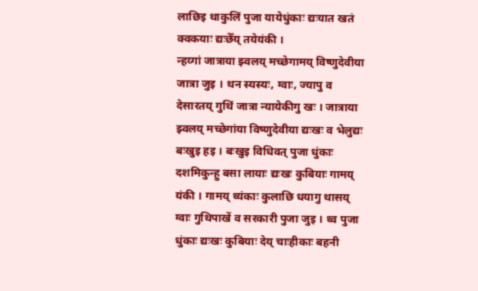लाछिइ थाकुलिं पुजा यायेधुंकाः द्यःयात खतं क्वकयाः द्यःछेँय् तयेयंकी ।
न्हय्गां जात्राया झ्वलय् मच्छेगामय् विष्णुदेवीया जात्रा जुइ । थन स्यस्यः, ग्वाः, ज्यापु व देसारतय् गुथिं जात्रा न्यायेकीगु खः । जात्राया झ्वलय् मच्छेगांया विष्णुदेवीया द्यःखः व भेलुद्यः बःखुइ हइ । बःखुइ विधिवत् पुजा धुंकाः दशमिकुन्हु बसा लायाः द्यःखः कुबियाः गामय् यंकी । गामय् थ्यंकाः कुलाछि धयागु थासय् ग्वाः गुथिपाखें व सरकारी पुजा जुइ । थ्व पुजा धुंकाः द्यःखः कुबियाः देय् चाःहीकाः बहनी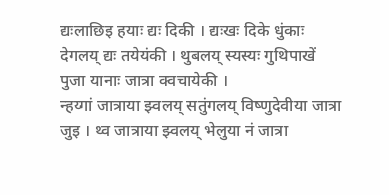द्यःलाछिइ हयाः द्यः दिकी । द्यःखः दिके धुंकाः देगलय् द्यः तयेयंकी । थुबलय् स्यस्यः गुथिपाखें पुजा यानाः जात्रा क्वचायेकी ।
न्हय्गां जात्राया झ्वलय् सतुंगलय् विष्णुदेवीया जात्रा जुइ । थ्व जात्राया झ्वलय् भेलुया नं जात्रा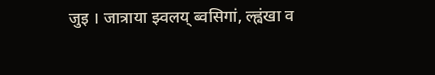जुइ । जात्राया झ्वलय् ब्वसिगां, ल्ह्वंखा व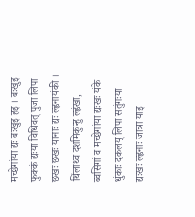मच्छेगांया द्यः बःखुइ हइ । बःखुइ फुक्कं द्यःया विधिवत् पुजा लिपा छखः छखः यानाः द्यः ल्ह्वनायंकी । थिंलाथ्व दशमिकुन्हु ल्ह्वंखा, ब्वसिगां व मच्छेगांया द्यःखः यंके धुंकाः दकलय् लिपा सतुंगःया द्यःखः ल्ह्वनाः जात्रा याइ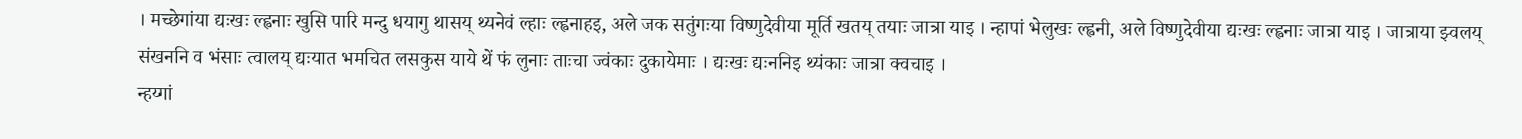। मच्छेगांया द्यःखः ल्ह्वनाः खुसि पारि मन्दु धयागु थासय् थ्यनेवं ल्हाः ल्ह्वनाहइ, अले जक सतुंगःया विष्णुदेवीया मूर्ति खतय् तयाः जात्रा याइ । न्हापां भेलुखः ल्ह्वनी, अले विष्णुदेवीया द्यःखः ल्ह्वनाः जात्रा याइ । जात्राया झ्वलय् संखननि व भंसाः त्वालय् द्यःयात भमचित लसकुस याये थें फं लुनाः ताःचा ज्वंकाः दुकायेमाः । द्यःखः द्यःननिइ थ्यंकाः जात्रा क्वचाइ ।
न्हय्गां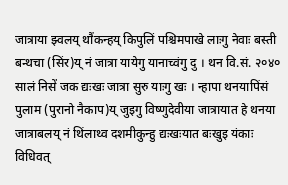जात्राया झ्वलय् थौंकन्हय् किपुलिं पश्चिमपाखे लाःगु नेवाः बस्ती बन्थचा (सिंर)य् नं जात्रा यायेगु यानाच्वंगु दु । थन वि.सं. २०४० सालं निसें जक द्यःखः जात्रा सुरु याःगु खः । न्हापा थनयापिंसं पुलाम (पुरानो नैकाप)य् जुइगु विष्णुदेवीया जात्रायात हे थनया जात्राबलय् नं थिंलाथ्व दशमीकुन्हु द्यःखःयात बःखुइ यंकाः विधिवत्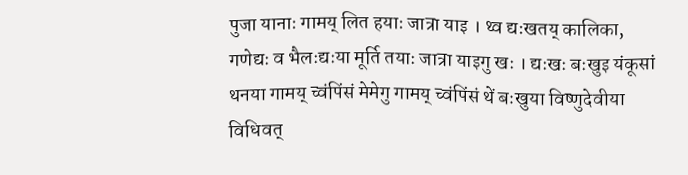पुजा यानाः गामय् लित हयाः जात्रा याइ । थ्व द्यःखतय् कालिका, गणेद्यः व भैलःद्यःया मूर्ति तयाः जात्रा याइगु खः । द्यःखः बःखुइ यंकूसां थनया गामय् च्वंपिंसं मेमेगु गामय् च्वंपिंसं थें बःखुया विष्णुदेवीया विधिवत्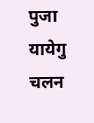पुजा यायेगु चलन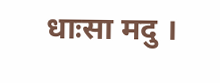धाःसा मदु ।